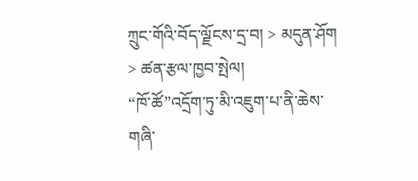ཀྲུང་གོའི་བོད་ལྗོངས་དྲ་བ། > མདུན་ཤོག > ཚན་རྩལ་ཁྱབ་སྤེལ།
“ཁོ་ཚོ”འདྲོག་ཏུ་མི་འཇུག་པ་ནི་ཆེས་གཞི་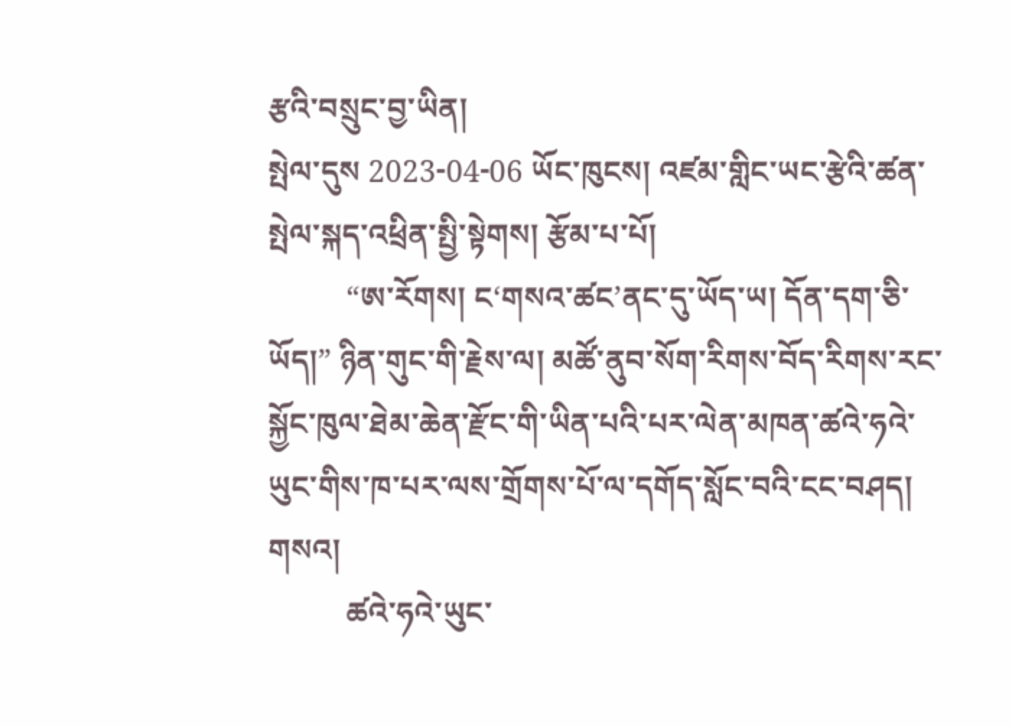རྩའི་བསྲུང་བྱ་ཡིན།
སྤེལ་དུས 2023-04-06 ཡོང་ཁུངས། འཛམ་གླིང་ཡང་རྩེའི་ཚན་སྤེལ་སྐད་འཕྲིན་སྤྱི་སྟེགས། རྩོམ་པ་པོ།
          “ཨ་རོགས། ང‘གསའ་ཚང’ནང་དུ་ཡོད་ཡ། དོན་དག་ཅི་ཡོད།” ཉིན་གུང་གི་རྗེས་ལ། མཚོ་ནུབ་སོག་རིགས་བོད་རིགས་རང་སྐྱོང་ཁུལ་ཐེམ་ཆེན་རྫོང་གི་ཡིན་པའི་པར་ལེན་མཁན་ཚའེ་ཧའེ་ཡུང་གིས་ཁ་པར་ལས་གྲོགས་པོ་ལ་དགོད་སློང་བའི་ངང་བཤད།
གསའ།
          ཚའེ་ཧའེ་ཡུང་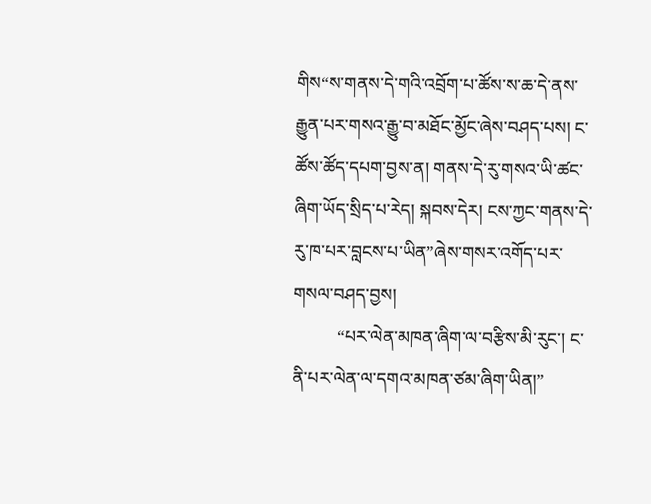གིས“ས་གནས་དེ་གའི་འབྲོག་པ་ཚོས་ས་ཆ་དེ་ནས་རྒྱུན་པར་གསའ་རྒྱུ་བ་མཐོང་མྱོང་ཞེས་བཤད་པས། ང་ཚོས་ཚོད་དཔག་བྱས་ན། གནས་དེ་རུ་གསའ་ཡི་ཚང་ཞིག་ཡོད་སྲིད་པ་རེད། སྐབས་དེར། ངས་ཀྱང་གནས་དེ་རུ་ཁ་པར་བླངས་པ་ཡིན”ཞེས་གསར་འགོད་པར་གསལ་བཤད་བྱས།
          “པར་ལེན་མཁན་ཞིག་ལ་བརྩིས་མི་རུང་། ང་ནི་པར་ལེན་ལ་དགའ་མཁན་ཙམ་ཞིག་ཡིན།”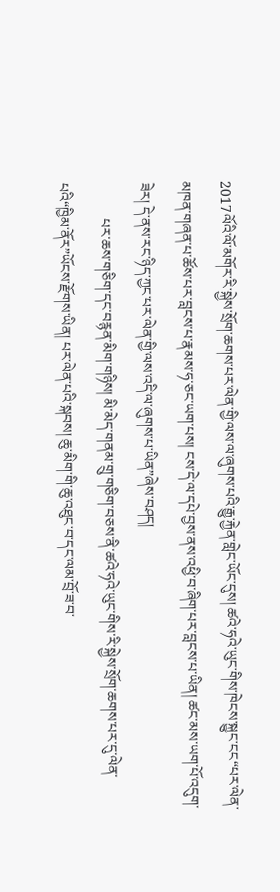2017ལོའི་ལོ་མགོར་རི་སྐྱེས་སྲོག་ཆགས་པར་ལེན་གྱི་ལས་ལ་ཞུགས་པའི་རྒྱུ་རྐྱེན་གླེང་ཡོང་དུས། ཚའེ་ཧའེ་ཡུང་གིས་ཁེངས་སྐྱུང་ངང“པར་ལེན་མཁན་གཞན་པ་ཚོས་པར་བླངས་པ་རྣམས་ཧ་ཅང་ཡག་པས། ངས་དེ་ལ་དཔེ་བྱས་ནས་འཕྱི་བ་ཞིག་པར་བླངས་པ་ཡིན། ཚང་མས་ཡག་པོ་འདུག་ཟེར། དེ་ནས་རང་ཉིད་ཀྱང་པར་ལེན་གྱི་ལས་འདི་ལ་ཞུགས་པ་ཡིན”ཞེས་བཤད།
          པར་ཆས་གཅིག་དང་བརྙན་མིག་གཉིས། མི་མེད་གནམ་གྲུ་གཅིག་བཅས་ནི་ཚའེ་ཧའེ་ཡུང་གིས་རི་སྐྱེས་སྲོག་ཆགས་པར་དུ་ལེན་པའི“ཁྱིམ་ནོར”ཡོངས་རྫོགས་ཡིན། པར་ལེན་པའི་སྐབས། ཆུ་མིག་གི་ཆུ་འཐུང་བ་དང་ལམ་བྲོ་ཟ་བ་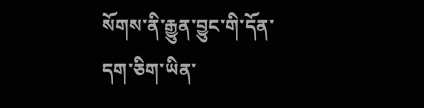སོགས་ནི་རྒྱུན་བྱུང་གི་དོན་དག་ཅིག་ཡིན་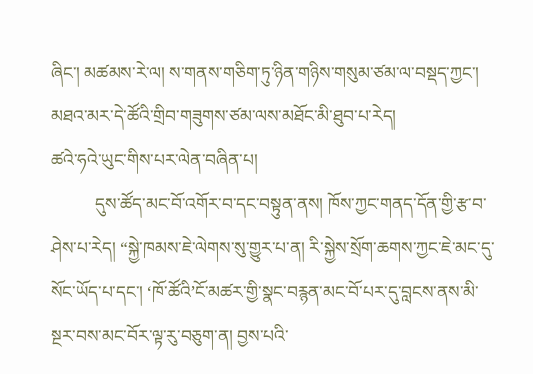ཞིང་། མཚམས་རེ་ལ། ས་གནས་གཅིག་ཏུ་ཉིན་གཉིས་གསུམ་ཙམ་ལ་བསྡད་ཀྱང་། མཐའ་མར་དེ་ཚོའི་གྲིབ་གཟུགས་ཙམ་ལས་མཐོང་མི་ཐུབ་པ་རེད།
ཚའེ་ཧའེ་ཡུང་གིས་པར་ལེན་བཞིན་པ།
          དུས་ཚོད་མང་བོ་འགོར་བ་དང་བསྟུན་ནས། ཁོས་ཀྱང་གནད་དོན་གྱི་རྩ་བ་ཤེས་པ་རེད། “སྐྱེ་ཁམས་ཇེ་ལེགས་སུ་གྱུར་པ་ན། རི་སྐྱེས་སྲོག་ཆགས་ཀྱང་ཇེ་མང་དུ་སོང་ཡོད་པ་དང་། ‘ཁོ་ཚོའི’ངོ་མཚར་གྱི་སྣང་བརྙན་མང་བོ་པར་དུ་བླངས་ནས་མི་སྔར་བས་མང་བོར་ལྟ་རུ་བཅུག་ན། བྱས་པའི་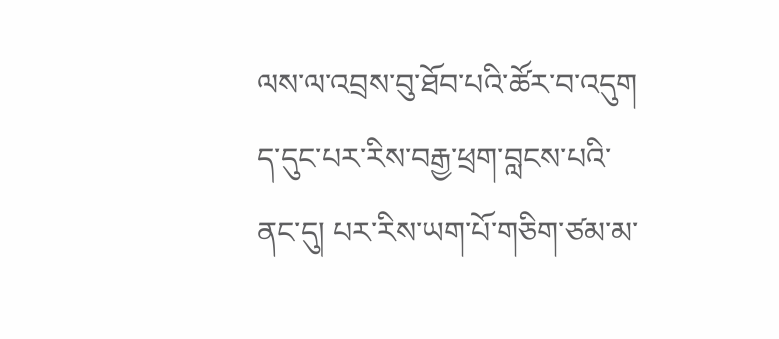ལས་ལ་འབྲས་བུ་ཐོབ་པའི་ཚོར་བ་འདུག ད་དུང་པར་རིས་བརྒྱ་ཕྲག་བླངས་པའི་ནང་དུ། པར་རིས་ཡག་པོ་གཅིག་ཙམ་མ་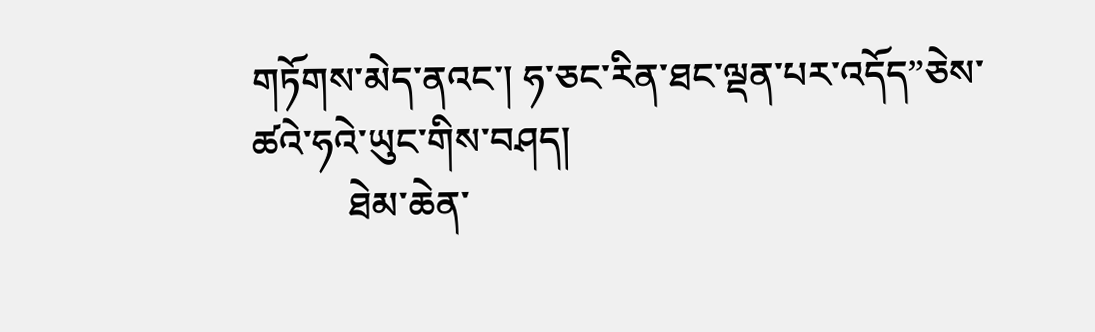གཏོགས་མེད་ནའང་། ཧ་ཅང་རིན་ཐང་ལྡན་པར་འདོད”ཅེས་ཚའེ་ཧའེ་ཡུང་གིས་བཤད།
          ཐེམ་ཆེན་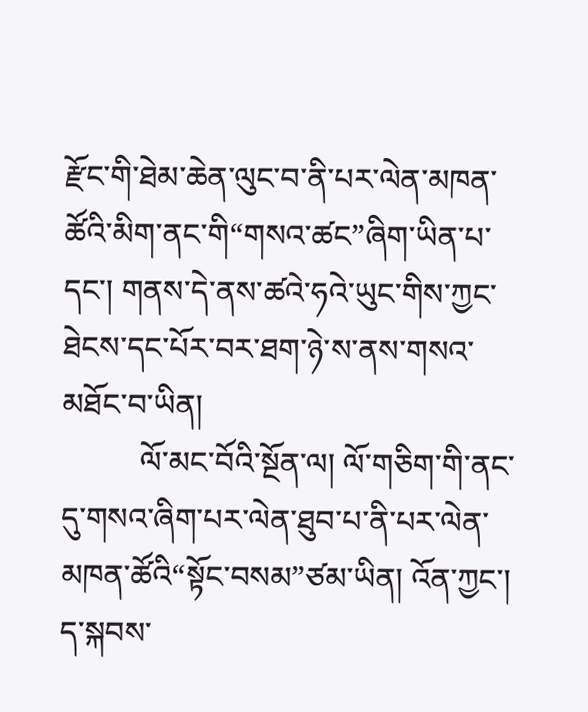རྫོང་གི་ཐེམ་ཆེན་ལུང་བ་ནི་པར་ལེན་མཁན་ཚོའི་མིག་ནང་གི“གསའ་ཚང”ཞིག་ཡིན་པ་དང་། གནས་དེ་ནས་ཚའེ་ཧའེ་ཡུང་གིས་ཀྱང་ཐེངས་དང་པོར་བར་ཐག་ཉེ་ས་ནས་གསའ་མཐོང་བ་ཡིན།
          ལོ་མང་བོའི་སྔོན་ལ། ལོ་གཅིག་གི་ནང་དུ་གསའ་ཞིག་པར་ལེན་ཐུབ་པ་ནི་པར་ལེན་མཁན་ཚོའི“སྟོང་བསམ”ཙམ་ཡིན། འོན་ཀྱང་། ད་སྐབས་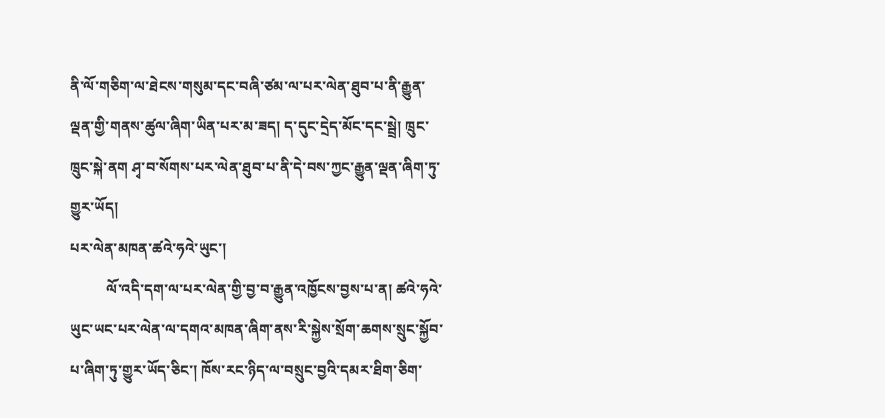ནི་ལོ་གཅིག་ལ་ཐེངས་གསུམ་དང་བཞི་ཙམ་ལ་པར་ལེན་ཐུབ་པ་ནི་རྒྱུན་ལྡན་གྱི་གནས་ཚུལ་ཞིག་ཡིན་པར་མ་ཟད། ད་དུང་དྲེད་མོང་དང་སྦྲེ། ཁྲུང་ཁྲུང་སྐེ་ནག ཤྭ་བ་སོགས་པར་ལེན་ཐུབ་པ་ནི་དེ་བས་ཀྱང་རྒྱུན་ལྡན་ཞིག་ཏུ་གྱུར་ཡོད།
པར་ལེན་མཁན་ཚའེ་ཧའེ་ཡུང་།
          ལོ་འདི་དག་ལ་པར་ལེན་གྱི་བྱ་བ་རྒྱུན་འཁྱོངས་བྱས་པ་ན། ཚའེ་ཧའེ་ཡུང་ཡང་པར་ལེན་ལ་དགའ་མཁན་ཞིག་ནས་རི་སྐྱེས་སྲོག་ཆགས་སྲུང་སྐྱོབ་པ་ཞིག་ཏུ་གྱུར་ཡོད་ཅིང་། ཁོས་རང་ཉིད་ལ་བསྲུང་བྱའི་དམར་ཐིག་ཅིག་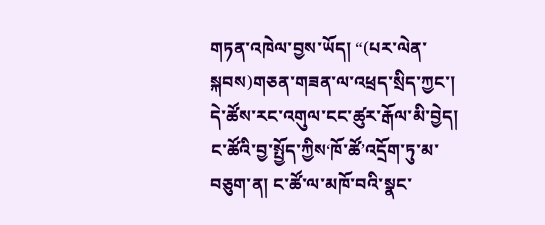གཏན་འཁེལ་བྱས་ཡོད། “(པར་ལེན་སྐབས)གཅན་གཟན་ལ་འཕྲད་སྲིད་ཀྱང་། དེ་ཚོས་རང་འགུལ་ངང་ཚུར་རྒོལ་མི་བྱེད། ང་ཚོའི་བྱ་སྤྱོད་ཀྱིས‘ཁོ་ཚོ’འདྲོག་ཏུ་མ་བཅུག་ན། ང་ཚོ་ལ་མཁོ་བའི་སྣང་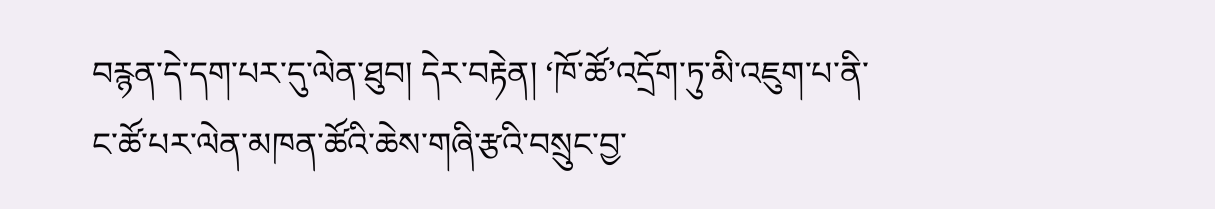བརྙན་དེ་དག་པར་དུ་ལེན་ཐུབ། དེར་བརྟེན། ‘ཁོ་ཚོ’འདྲོག་ཏུ་མི་འཇུག་པ་ནི་ང་ཚོ་པར་ལེན་མཁན་ཚོའི་ཆེས་གཞི་རྩའི་བསྲུང་བྱ་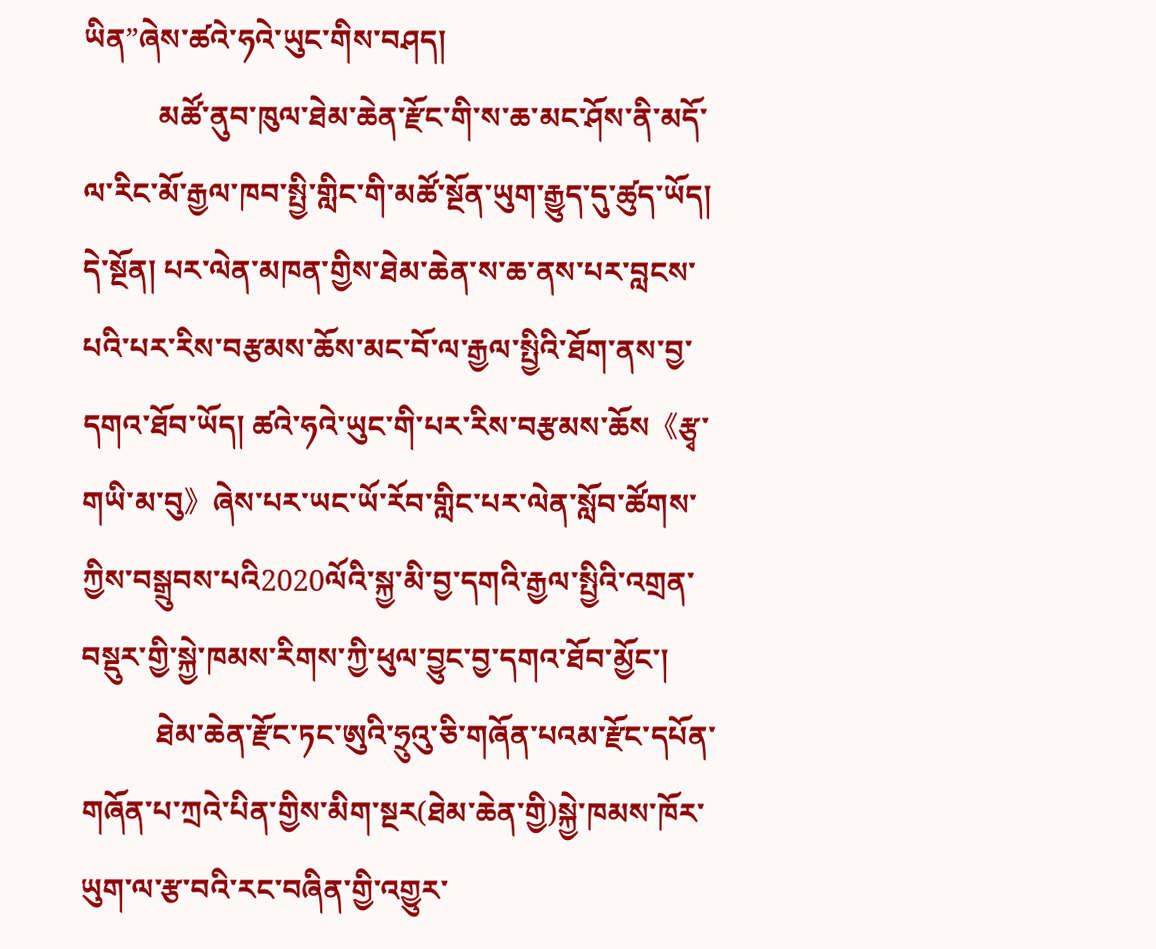ཡིན”ཞེས་ཚའེ་ཧའེ་ཡུང་གིས་བཤད།
          མཚོ་ནུབ་ཁུལ་ཐེམ་ཆེན་རྫོང་གི་ས་ཆ་མང་ཤོས་ནི་མདོ་ལ་རིང་མོ་རྒྱལ་ཁབ་སྤྱི་གླིང་གི་མཚོ་སྔོན་ཡུག་རྒྱུད་དུ་ཚུད་ཡོད། དེ་སྔོན། པར་ལེན་མཁན་གྱིས་ཐེམ་ཆེན་ས་ཆ་ནས་པར་བླངས་པའི་པར་རིས་བརྩམས་ཆོས་མང་བོ་ལ་རྒྱལ་སྤྱིའི་ཐོག་ནས་བྱ་དགའ་ཐོབ་ཡོད། ཚའེ་ཧའེ་ཡུང་གི་པར་རིས་བརྩམས་ཆོས《རྩྭ་གཡི་མ་བུ》ཞེས་པར་ཡང་ཡོ་རོབ་གླིང་པར་ལེན་སློབ་ཚོགས་ཀྱིས་བསྒྲུབས་པའི2020ལོའི་སྐྱ་མི་བྱ་དགའི་རྒྱལ་སྤྱིའི་འགྲན་བསྡུར་གྱི་སྐྱེ་ཁམས་རིགས་ཀྱི་ཕུལ་བྱུང་བྱ་དགའ་ཐོབ་མྱོང་།
          ཐེམ་ཆེན་རྫོང་ཏང་ཨུའི་ཧྲུའུ་ཅི་གཞོན་པའམ་རྫོང་དཔོན་གཞོན་པ་ཀྲའེ་པིན་གྱིས་མིག་སྔར(ཐེམ་ཆེན་གྱི)སྐྱེ་ཁམས་ཁོར་ཡུག་ལ་རྩ་བའི་རང་བཞིན་གྱི་འགྱུར་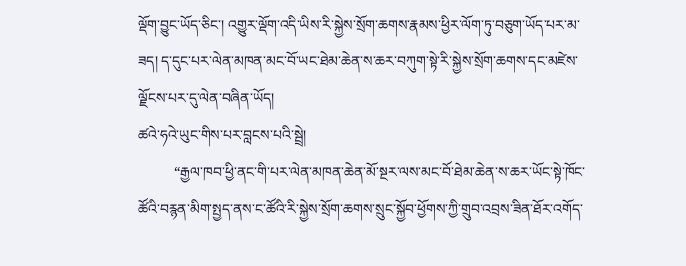ལྡོག་བྱུང་ཡོད་ཅིང་། འགྱུར་ལྡོག་འདི་ཡིས་རི་སྐྱེས་སྲོག་ཆགས་རྣམས་ཕྱིར་ལོག་ཏུ་བཅུག་ཡོད་པར་མ་ཟད། ད་དུང་པར་ལེན་མཁན་མང་བོ་ཡང་ཐེམ་ཆེན་ས་ཆར་བཀུག་སྟེ་རི་སྐྱེས་སྲོག་ཆགས་དང་མཛེས་ལྗོངས་པར་དུ་ལེན་བཞིན་ཡོད།
ཚའེ་ཧའེ་ཡུང་གིས་པར་བླངས་པའི་སྦྲེ།
          “རྒྱལ་ཁབ་ཕྱི་ནང་གི་པར་ལེན་མཁན་ཆེན་མོ་སྔར་ལས་མང་བོ་ཐེམ་ཆེན་ས་ཆར་ཡོང་སྟེ་ཁོང་ཚོའི་བརྙན་མིག་སྤྱད་ནས་ང་ཚོའི་རི་སྐྱེས་སྲོག་ཆགས་སྲུང་སྐྱོབ་ཕྱོགས་ཀྱི་གྲུབ་འབྲས་ཟིན་ཐོར་འགོད་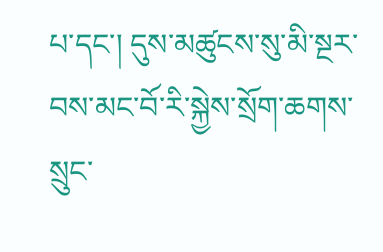པ་དང་། དུས་མཚུངས་སུ་མི་སྔར་བས་མང་བོ་རི་སྐྱེས་སྲོག་ཆགས་སྲུང་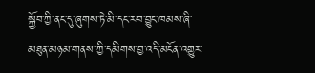སྐྱོབ་ཀྱི་ནང་དུ་ཞུགས་ཏེ་མི་དང་རབ་བྱུང་ཁམས་ཞི་མཐུན་མཉམ་གནས་ཀྱི་དམིགས་བྱ་འདི་མངོན་འགྱུར་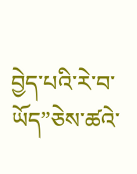བྱེད་པའི་རེ་བ་ཡོད”ཅེས་ཚའེ་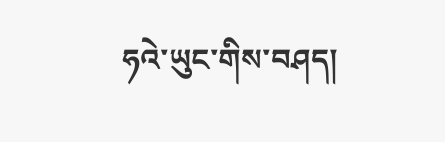ཧའེ་ཡུང་གིས་བཤད།